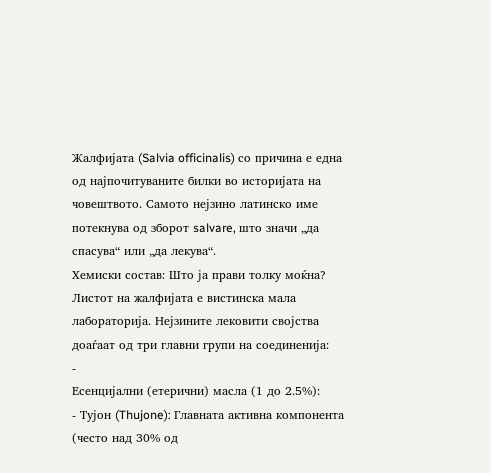Жалфијата (Salvia officinalis) со причина е една од најпочитуваните билки во историјата на човештвото. Самото нејзино латинско име потекнува од зборот salvare, што значи „да спасува“ или „да лекува“.
Хемиски состав: Што ја прави толку моќна?
Листот на жалфијата е вистинска мала лабораторија. Нејзините лековити својства доаѓаат од три главни групи на соединенија:
-
Есенцијални (етерични) масла (1 до 2.5%):
- Тујон (Thujone): Главната активна компонента (често над 30% од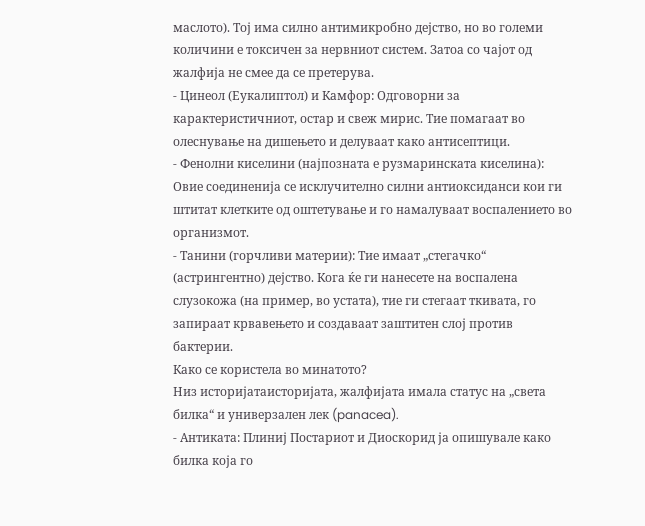маслото). Тој има силно антимикробно дејство, но во големи количини е токсичен за нервниот систем. Затоа со чајот од жалфија не смее да се претерува.
- Цинеол (Еукалиптол) и Камфор: Одговорни за карактеристичниот, остар и свеж мирис. Тие помагаат во олеснување на дишењето и делуваат како антисептици.
- Фенолни киселини (најпозната е рузмаринската киселина): Овие соединенија се исклучително силни антиоксиданси кои ги штитат клетките од оштетување и го намалуваат воспалението во организмот.
- Танини (горчливи материи): Тие имаат „стегачко“ (астрингентно) дејство. Кога ќе ги нанесете на воспалена слузокожа (на пример, во устата), тие ги стегаат ткивата, го запираат крвавењето и создаваат заштитен слој против бактерии.
Како се користела во минатото?
Низ историјатаисторијата, жалфијата имала статус на „света билка“ и универзален лек (panacea).
- Антиката: Плиниј Постариот и Диоскорид ја опишувале како билка која го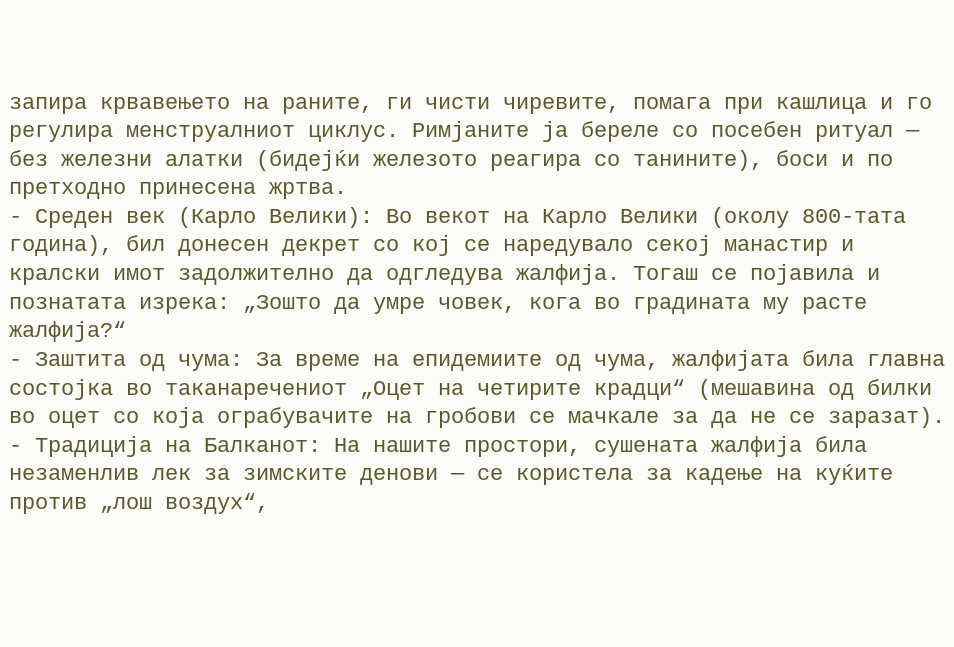запира крвавењето на раните, ги чисти чиревите, помага при кашлица и го регулира менструалниот циклус. Римјаните ја береле со посебен ритуал — без железни алатки (бидејќи железото реагира со танините), боси и по претходно принесена жртва.
- Среден век (Карло Велики): Во векот на Карло Велики (околу 800-тата година), бил донесен декрет со кој се наредувало секој манастир и кралски имот задолжително да одгледува жалфија. Тогаш се појавила и познатата изрека: „Зошто да умре човек, кога во градината му расте жалфија?“
- Заштита од чума: За време на епидемиите од чума, жалфијата била главна состојка во таканаречениот „Оцет на четирите крадци“ (мешавина од билки во оцет со која ограбувачите на гробови се мачкале за да не се заразат).
- Традиција на Балканот: На нашите простори, сушената жалфија била незаменлив лек за зимските денови — се користела за кадење на куќите против „лош воздух“,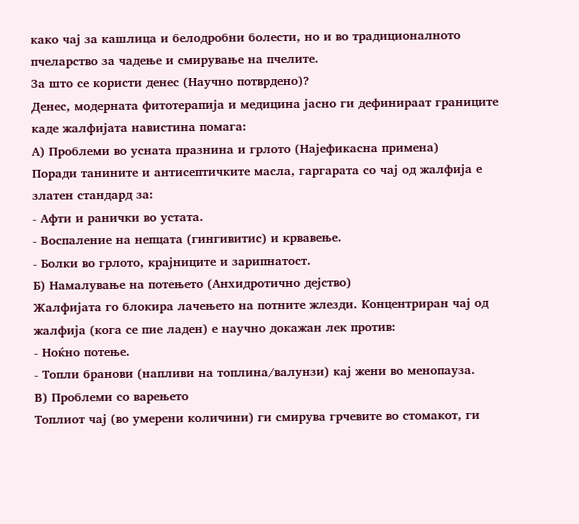како чај за кашлица и белодробни болести, но и во традиционалното пчеларство за чадење и смирување на пчелите.
За што се користи денес (Научно потврдено)?
Денес, модерната фитотерапија и медицина јасно ги дефинираат границите каде жалфијата навистина помага:
А) Проблеми во усната празнина и грлото (Најефикасна примена)
Поради танините и антисептичките масла, гаргарата со чај од жалфија е златен стандард за:
- Афти и ранички во устата.
- Воспаление на непцата (гингивитис) и крвавење.
- Болки во грлото, крајниците и зарипнатост.
Б) Намалување на потењето (Анхидротично дејство)
Жалфијата го блокира лачењето на потните жлезди. Концентриран чај од жалфија (кога се пие ладен) е научно докажан лек против:
- Ноќно потење.
- Топли бранови (напливи на топлина/валунзи) кај жени во менопауза.
В) Проблеми со варењето
Топлиот чај (во умерени количини) ги смирува грчевите во стомакот, ги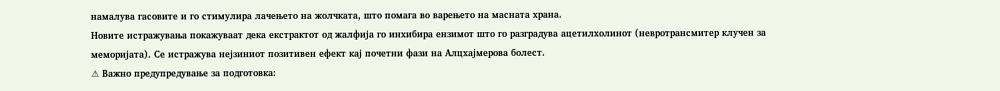намалува гасовите и го стимулира лачењето на жолчката, што помага во варењето на масната храна.
Новите истражувања покажуваат дека екстрактот од жалфија го инхибира ензимот што го разградува ацетилхолинот (невротрансмитер клучен за меморијата). Се истражува нејзиниот позитивен ефект кај почетни фази на Алцхајмерова болест.
⚠ Важно предупредување за подготовка: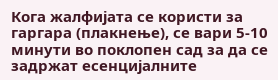Кога жалфијата се користи за гаргара (плакнење), се вари 5-10 минути во поклопен сад за да се задржат есенцијалните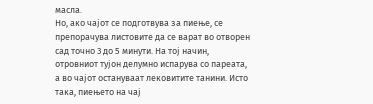масла.
Но, ако чајот се подготвува за пиење, се препорачува листовите да се варат во отворен сад точно 3 до 5 минути. На тој начин, отровниот тујон делумно испарува со пареата, а во чајот остануваат лековитите танини. Исто така, пиењето на чај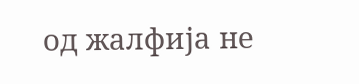од жалфија не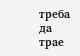треба да трае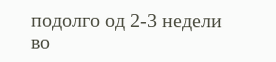подолго од 2-3 недели во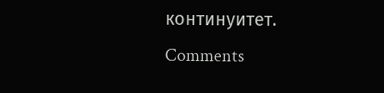континуитет.
Comments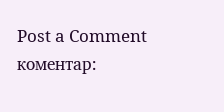Post a Comment
коментар: